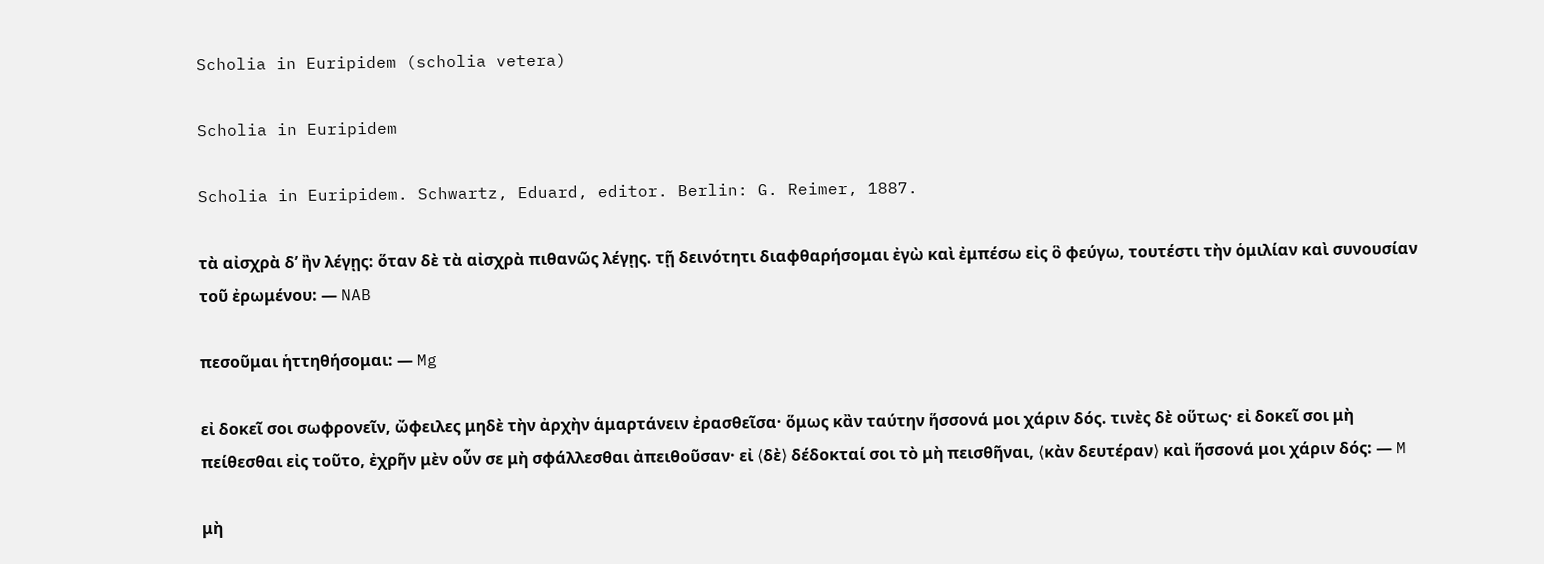Scholia in Euripidem (scholia vetera)

Scholia in Euripidem

Scholia in Euripidem. Schwartz, Eduard, editor. Berlin: G. Reimer, 1887.

τὰ αἰσχρὰ δ’ ἢν λέγῃς: ὅταν δὲ τὰ αἰσχρὰ πιθανῶς λέγῃς. τῇ δεινότητι διαφθαρήσομαι ἐγὼ καὶ ἐμπέσω εἰς ὃ φεύγω, τουτέστι τὴν ὁμιλίαν καὶ συνουσίαν τοῦ ἐρωμένου: — NAB

πεσοῦμαι ἡττηθήσομαι: — Mg

εἰ δοκεῖ σοι σωφρονεῖν, ὤφειλες μηδὲ τὴν ἀρχὴν ἁμαρτάνειν ἐρασθεῖσα· ὅμως κἂν ταύτην ἥσσονά μοι χάριν δός. τινὲς δὲ οὕτως· εἰ δοκεῖ σοι μὴ πείθεσθαι εἰς τοῦτο, ἐχρῆν μὲν οὖν σε μὴ σφάλλεσθαι ἀπειθοῦσαν· εἰ ⟨δὲ⟩ δέδοκταί σοι τὸ μὴ πεισθῆναι, ⟨κὰν δευτέραν⟩ καὶ ἥσσονά μοι χάριν δός: — M

μὴ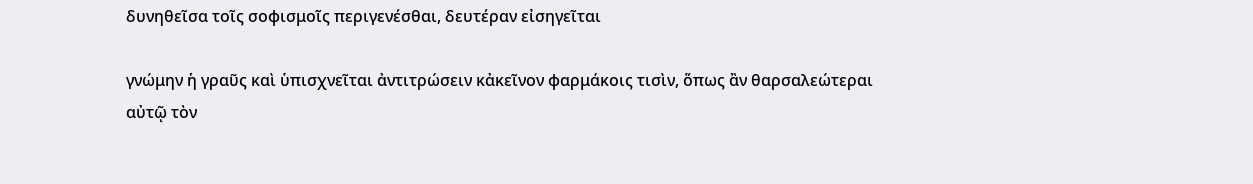δυνηθεῖσα τοῖς σοφισμοῖς περιγενέσθαι, δευτέραν εἰσηγεῖται

γνώμην ἡ γραῦς καὶ ὑπισχνεῖται ἀντιτρώσειν κἀκεῖνον φαρμάκοις τισὶν, ὅπως ἂν θαρσαλεώτεραι αὐτῷ τὸν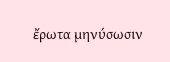ἔρωτα μηνύσωσιν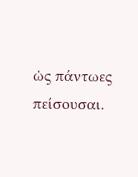ὡς πάντωες πείσουσαι.